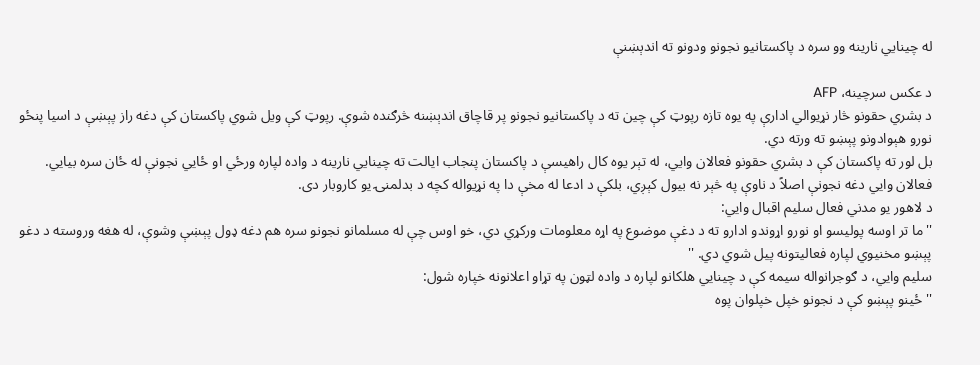له چینايي نارینه وو سره د پاکستانیو نجونو ودونو ته اندېښنې

د عکس سرچینه، AFP
د بشري حقونو څار نړيوالي ادارې په یوه تازه رپوټ کې چین ته د پاکستانیو نجونو پر قاچاق اندېښنه څرګنده شوې. رپوټ کې ویل شوي پاکستان کې دغه راز پېښې د اسیا پنځو نورو هېوادونو پېښو ته ورته دي.
بل لور ته پاکستان کې د بشري حقونو فعالان وايي، له تېر یوه کال راهیسې د پاکستان پنجاب ایالت ته چینايي نارینه د واده لپاره ورځي او ځايي نجونې له ځان سره بیايي.
فعالان وايي دغه نجونې اصلاً د ناوې په څېر نه بیول کېږي، بلکې د ادعا له مخې دا په نړیواله کچه د بدلمنۍ یو کاروبار دی.
د لاهور یو مدني فعال سلیم اقبال وايي:
''ما تر اوسه پولیسو او نورو اړوندو ادارو ته د دغې موضوع په اړه معلومات ورکړي دي، خو اوس چې له مسلمانو نجونو سره هم دغه ډول پېښې وشوې، له هغه وروسته د دغو پېښو مخنیوي لپاره فعالیتونه پیل شوي دي. ''
سلیم وايي، د ګوجرانواله سیمه کې د چینايي هلکانو لپاره د واده لټون په تړاو اعلانونه خپاره شول:
''ځینو پېښو کې د نجونو خپل خپلوان پوه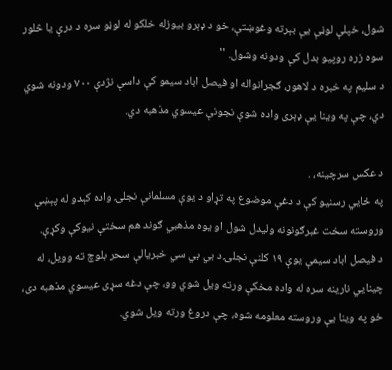شول، خپلې لوڼې یې بېرته وغوښتې، خو د ډېرو بیوزله خلکو له لوڼو سره د درې یا څلور سوه زره روپیو بدل کې ودونه وشول. ''
د سلیم په خبره د لاهور، ګجرانواله او فیصل اباد سیمو کې داسې نژدې ۷۰۰ ودونه شوي دي، چې په وینا یې ډېری واده شوې نجونې عیسوي مذهبه دي.

د عکس سرچینه، .
په ځايي رسنیو کې د دغې موضوع په تړاو د یوې مسلمانې نجلۍ واده کېدو له پېښې وروسته سخت غبرګونونه ولیدل شول او یوه مذهبي ګوند هم سختې نیوکې وکړې.
د فیصل اباد سیمې یوې ۱۹ کلنې نجلۍ د بي بي سي خبریالې سحر بلوچ ته وویل، له چینايي نارینه سره له واده مخکې ورته ویل شوي وو، چې دغه سړی عیسوي مذهبه دی، خو په وینا یې وروسته معلومه شوه، چې دروغ ورته ویل شوي.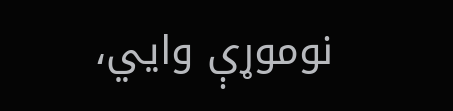نوموړې وايي،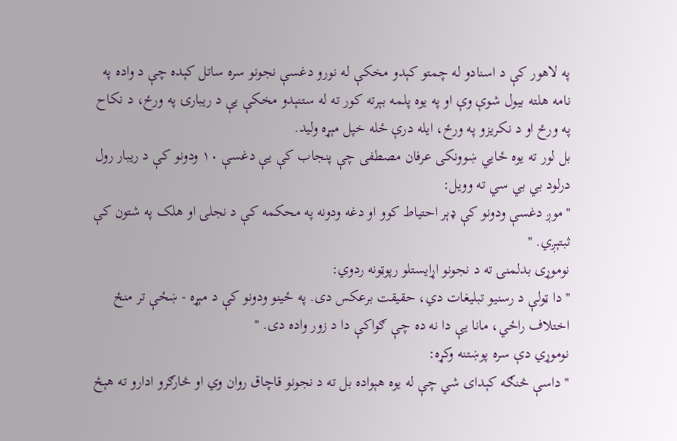په لاهور کې د اسنادو له چمتو کېدو مخکې له نورو دغسې نجونو سره ساتل کېده چې د واده په نامه هلته بیول شوې وې او په یوه پلمه بېرته کور ته له ستنېدو مخکې یې د ریبارۍ په ورځ، د نکاح په ورځ او د نکریزو په ورځ، ایله درې ځله خپل مېړه ولید.
بل لور ته یوه ځايي ښوونکی عرفان مصطفی چې پنجاب کې یې دغسې ۱۰ ودونو کې د ریبار رول درلود بي بي سي ته وویل:
''موږ دغسې ودونو کې ډېر احتیاط کوو او دغه ودونه په محکمه کې د نجلۍ او هلک په شتون کې ثبتېږي. ''
نوموړی بدلمنۍ ته د نجونو اړایستلو رپوټونه ردوي:
''دا ټولې د رسنیو تبلیغات دي، حقیقت برعکس دی. په ځینو ودونو کې د مېړه - ښځې تر منځ اختلاف راځي، مانا یې دا نه ده چې ګواکې دا د زور واده دی. ''
نوموړي دې سره پوښتنه وکړه:
''داسې څنګه کېدای شي چې له یوه هېواده بل ته د نجونو قاچاق روان وي او څارګرو ادارو ته هېڅ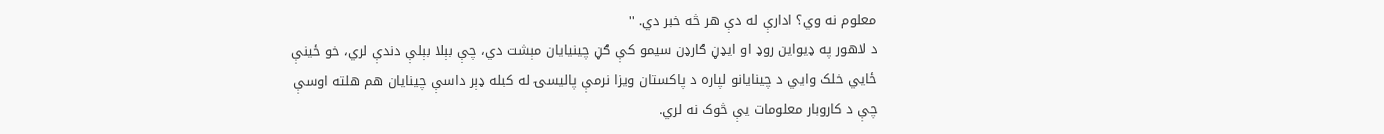معلوم نه وي؟ ادارې له دې هر څه خبر دي. ''
د لاهور په ډیواین روډ او ایډڼ ګارډن سیمو کې ګڼ چینیایان مېشت دي، چې بېلا بېلې دندې لري، خو ځینې ځايي خلک وايي د چینایانو لپاره د پاکستان ویزا نرمې پالیسۍ له کبله ډېر داسې چینایان هم هلته اوسې چې د کاروبار معلومات یې څوک نه لري.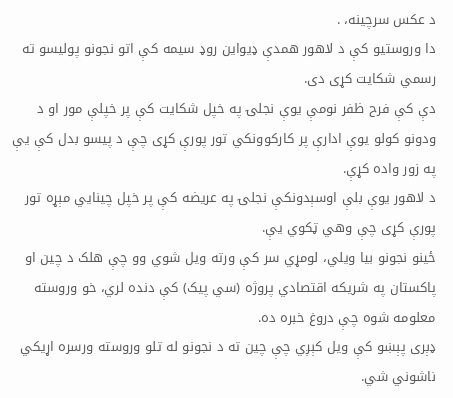د عکس سرچینه، .
دا وروستیو کې د لاهور همدې ډیواین روډ سیمه کې اتو نجونو پولیسو ته رسمي شکایت کړی دی.
دې کې فرح ظفر نومې یوې نجلۍ په خپل شکایت کې پر خپلې مور او د ودونو کولو یوې ادارې پر کارکوونکي تور پورې کړی چې د پیسو بدل کې یې په زور واده کړې.
د لاهور یوې بلې اوسېدونکې نجلۍ په عریضه کې پر خپل چینايي مېړه تور پورې کړی چې وهي ټکوي یې.
ځینو نجونو بیا ویلي، لومړي سر کې ورته ویل شوي وو چې هلک د چین او پاکستان په شریکه اقتصادي پروژه (سي پیک) کې دنده لري، خو وروسته معلومه شوه چې دروغ خبره ده.
ډېری پېښو کې ویل کېږي چې چین ته د نجونو له تلو وروسته ورسره اړیکي ناشوني شي.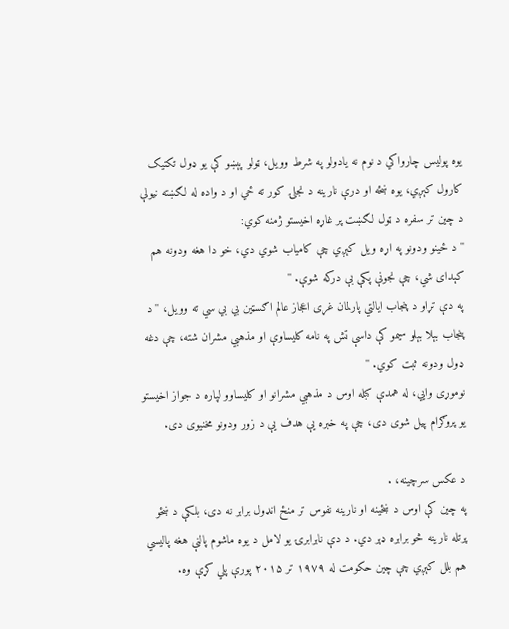یوه پولیس چارواکي د نوم نه یادولو په شرط وویل، ټولو پېښو کې یو ډول تکتیک کارول کېږي، یوه ښځه او درې نارینه د نجلۍ کور ته ځي او د واده له لګښته نیولې د چین تر سفره د ټول لګښت پر غاړه اخیستو ژمنه کوي:
''د ځینو ودونو په اړه ویل کېږي چې کامیاب شوي دي، خو دا هغه ودونه هم کېدای شي، چې نجونې پکې بې درکه شوې. ''
په دې تړاو د پنجاب ایالتي پارلمان غړی اعجاز عالم اګسټین بي بي سي ته وویل، ''د پنجاب بېلا بېلو سیمو کې داسې تش په نامه کلیساوې او مذهبي مشران شته، چې دغه ډول ودونه ثبت کوي. ''
نوموړی وايي، له همدې کبله اوس د مذهبي مشرانو او کلیساوو لپاره د جواز اخیستو یو پروګرام پیل شوی دی، چې په خبره یې هدف یې د زور ودونو مخنیوی دی.

د عکس سرچینه، .
په چین کې اوس د ښځینه او نارینه نفوس تر منځ انډول برابر نه دی، بلکې د ښځو پرتله نارینه څو برابره ډېر دي. د دې نابرابرۍ یو لامل د یوه ماشوم پالنې هغه پالیسي هم بلل کېږي چې چین حکومت له ۱۹۷۹ تر ۲۰۱۵ پورې پلي کړې وه.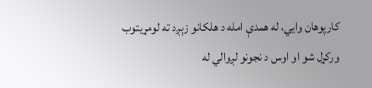کارپوهان وايي، له همدې امله د هلکانو زېږد ته لومړیتوب ورکړل شو او اوس د نجونو لږوالي له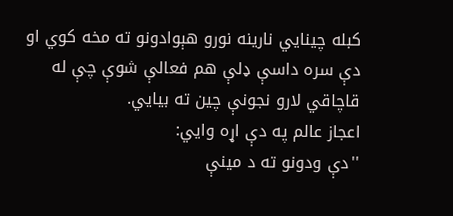کبله چینايي نارینه نورو هېوادونو ته مخه کوي او دې سره داسې ډلې هم فعالې شوې چې له قاچاقي لارو نجونې چین ته بیايي.
اعجاز عالم په دې اړه وايي:
''دې ودونو ته د مینې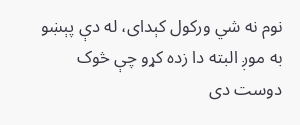نوم نه شي ورکول کېدای، له دې پېښو به موږ البته دا زده کړو چې څوک دوست دی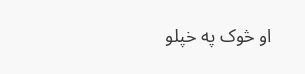او څوک په خپلو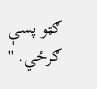ګټو پسې ګرځي. ''